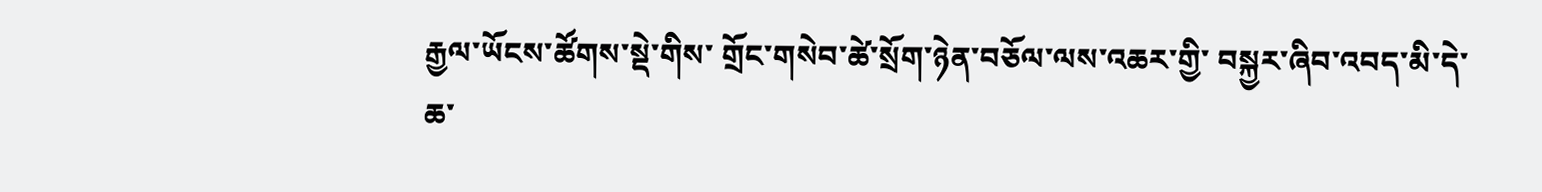རྒྱལ་ཡོངས་ཚོགས་སྡེ་གིས་ གྲོང་གསེབ་ཚེ་སྲོག་ཉེན་བཅོལ་ལས་འཆར་གྱི་ བསྐྱར་ཞིབ་འབད་མི་དེ་ ཆ་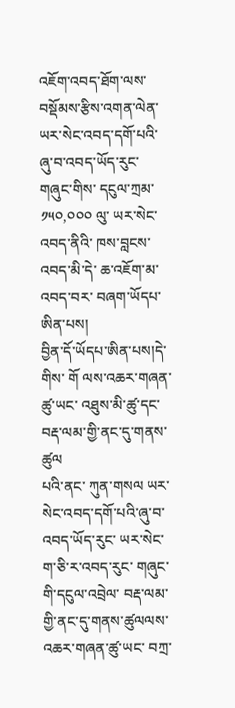འཇོག་འབད་ཐོག་ལས་ བསྡོམས་རྩིས་འགན་ལེན་ ཡར་སེང་འབད་དགོ་པའི་ཞུ་བ་འབད་ཡོད་རུང་ གཞུང་གིས་ དངུལ་ཀྲམ་༡༥༠,༠༠༠ ལུ་ ཡར་སེང་འབད་ནིའི་ ཁས་བླངས་འབད་མི་དེ་ ཆ་འཇོག་མ་འབད་བར་ བཞག་ཡོདཔ་ཨིན་པས།
བྱིན་དོ་ཡོདཔ་ཨིན་པས།དེ་གིས་ གོ ལས་འཆར་གཞན་ཚུ་ཡང་ འཐུས་མི་ཚུ་དང་ བརྡ་ལམ་གྱི་ནང་དུ་གནས་ཚུལ
པའི་ནང་ ཀུན་གསལ ཡར་སེང་འབད་དགོ་པའི་ཞུ་བ་འབད་ཡོད་རུང་ ཡར་སེང་ག་ཅི་ར་འབད་རུང་ གཞུང་གི་དངུལ་འབྲེལ་ བརྡ་ལམ་གྱི་ནང་དུ་གནས་ཚུལལས་འཆར་གཞན་ཚུ་ཡང་ བཀྲ་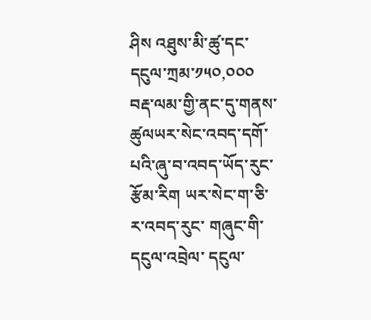ཤིས འཐུས་མི་ཚུ་དང་ དངུལ་ཀྲམ་༡༥༠,༠༠༠ བརྡ་ལམ་གྱི་ནང་དུ་གནས་ཚུལཡར་སེང་འབད་དགོ་པའི་ཞུ་བ་འབད་ཡོད་རུང་ རྩོམ་རིག ཡར་སེང་ག་ཅི་ར་འབད་རུང་ གཞུང་གི་དངུལ་འབྲེལ་ དངུལ་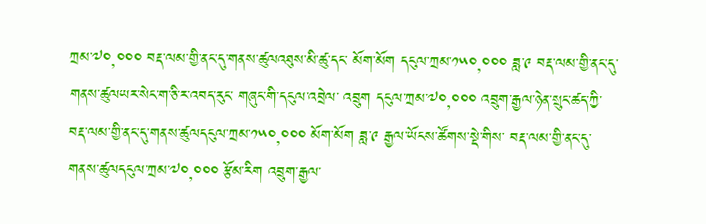ཀྲམ་༧༠,༠༠༠ བརྡ་ལམ་གྱི་ནང་དུ་གནས་ཚུལའཐུས་མི་ཚུ་དང་ མོག་མོག དངུལ་ཀྲམ་༡༥༠,༠༠༠ ཟླ་༩ བརྡ་ལམ་གྱི་ནང་དུ་གནས་ཚུལཡར་སེང་ག་ཅི་ར་འབད་རུང་ གཞུང་གི་དངུལ་འབྲེལ་ འབྲུག དངུལ་ཀྲམ་༧༠,༠༠༠ འབྲུག་རྒྱལ་ཉེན་སྲུང་ཚད་ཀྱི་ བརྡ་ལམ་གྱི་ནང་དུ་གནས་ཚུལདངུལ་ཀྲམ་༡༥༠,༠༠༠ མོག་མོག ཟླ་༩ རྒྱལ་ཡོངས་ཚོགས་སྡེ་གིས་ བརྡ་ལམ་གྱི་ནང་དུ་གནས་ཚུལདངུལ་ཀྲམ་༧༠,༠༠༠ རྩོམ་རིག འབྲུག་རྒྱལ་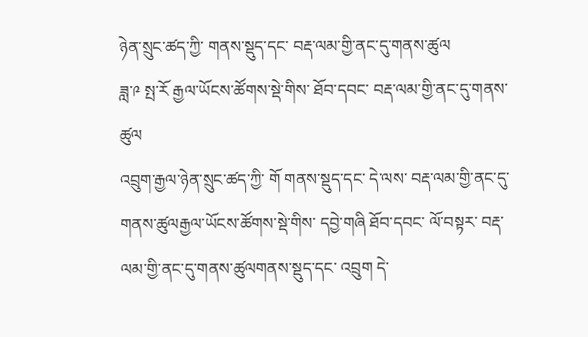ཉེན་སྲུང་ཚད་ཀྱི་ གནས་སྡུད་དང་ བརྡ་ལམ་གྱི་ནང་དུ་གནས་ཚུལ
ཟླ་༩ སྤ་རོ རྒྱལ་ཡོངས་ཚོགས་སྡེ་གིས་ ཐོབ་དབང་ བརྡ་ལམ་གྱི་ནང་དུ་གནས་ཚུལ
འབྲུག་རྒྱལ་ཉེན་སྲུང་ཚད་ཀྱི་ གོ གནས་སྡུད་དང་ དེ་ལས་ བརྡ་ལམ་གྱི་ནང་དུ་གནས་ཚུལརྒྱལ་ཡོངས་ཚོགས་སྡེ་གིས་ དབྱེ་གཞི ཐོབ་དབང་ ལོ་བསྟར་ བརྡ་ལམ་གྱི་ནང་དུ་གནས་ཚུལགནས་སྡུད་དང་ འབྲུག དེ་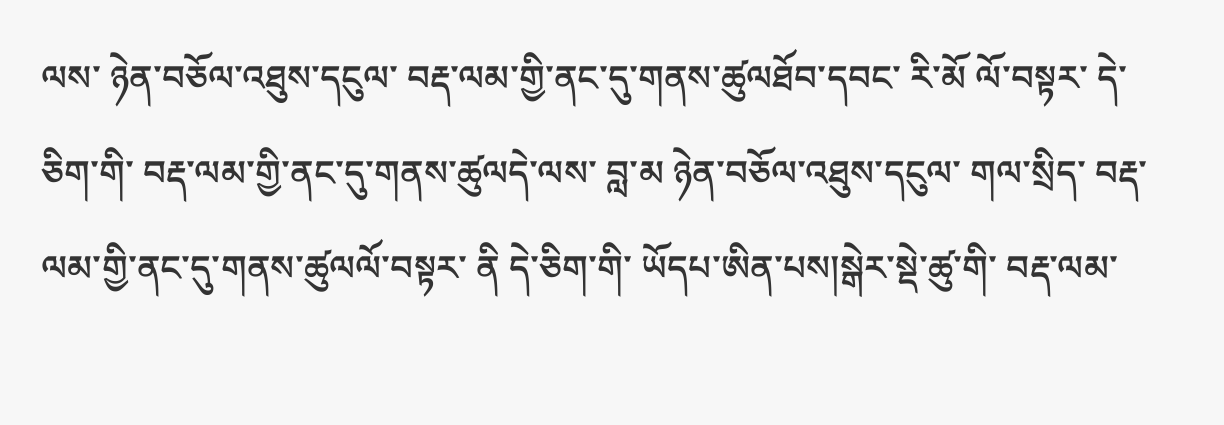ལས་ ཉེན་བཅོལ་འཐུས་དངུལ་ བརྡ་ལམ་གྱི་ནང་དུ་གནས་ཚུལཐོབ་དབང་ རི་མོ ལོ་བསྟར་ དེ་ཅིག་གི་ བརྡ་ལམ་གྱི་ནང་དུ་གནས་ཚུལདེ་ལས་ བླ་མ ཉེན་བཅོལ་འཐུས་དངུལ་ གལ་སྲིད་ བརྡ་ལམ་གྱི་ནང་དུ་གནས་ཚུལལོ་བསྟར་ ནི དེ་ཅིག་གི་ ཡོདཔ་ཨིན་པས།སྒེར་སྡེ་ཚུ་གི་ བརྡ་ལམ་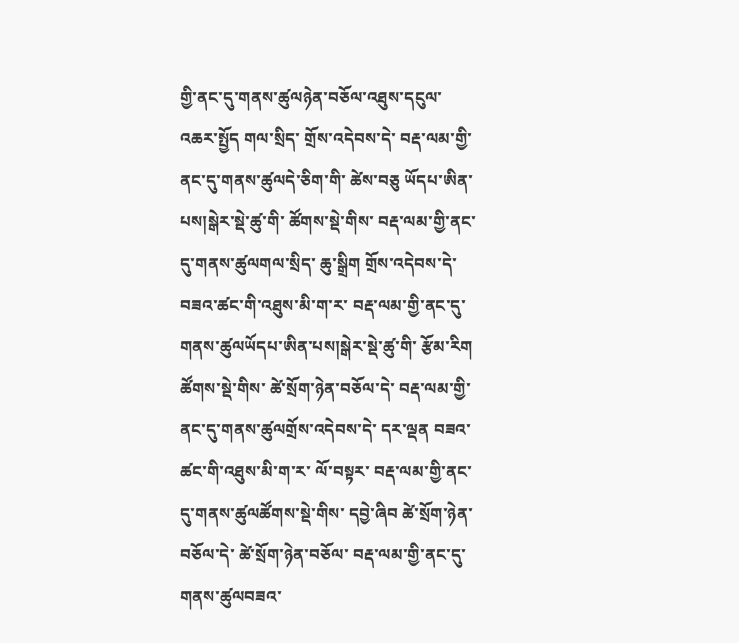གྱི་ནང་དུ་གནས་ཚུལཉེན་བཅོལ་འཐུས་དངུལ་ འཆར་སྤྱོད གལ་སྲིད་ གྲོས་འདེབས་དེ་ བརྡ་ལམ་གྱི་ནང་དུ་གནས་ཚུལདེ་ཅིག་གི་ ཚེས་བཅུ ཡོདཔ་ཨིན་པས།སྒེར་སྡེ་ཚུ་གི་ ཚོགས་སྡེ་གིས་ བརྡ་ལམ་གྱི་ནང་དུ་གནས་ཚུལགལ་སྲིད་ ཆུ་སྒྲིག གྲོས་འདེབས་དེ་ བཟའ་ཚང་གི་འཐུས་མི་ག་ར་ བརྡ་ལམ་གྱི་ནང་དུ་གནས་ཚུལཡོདཔ་ཨིན་པས།སྒེར་སྡེ་ཚུ་གི་ རྩོམ་རིག ཚོགས་སྡེ་གིས་ ཚེ་སྲོག་ཉེན་བཅོལ་དེ་ བརྡ་ལམ་གྱི་ནང་དུ་གནས་ཚུལགྲོས་འདེབས་དེ་ དར་ལྡན བཟའ་ཚང་གི་འཐུས་མི་ག་ར་ ལོ་བསྟར་ བརྡ་ལམ་གྱི་ནང་དུ་གནས་ཚུལཚོགས་སྡེ་གིས་ དབྱེ་ཞིབ ཚེ་སྲོག་ཉེན་བཅོལ་དེ་ ཚེ་སྲོག་ཉེན་བཅོལ་ བརྡ་ལམ་གྱི་ནང་དུ་གནས་ཚུལབཟའ་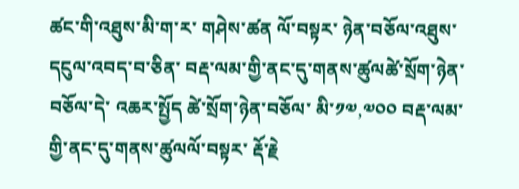ཚང་གི་འཐུས་མི་ག་ར་ གཤེས་ཚན ལོ་བསྟར་ ཉེན་བཅོལ་འཐུས་དངུལ་འབད་བ་ཅིན་ བརྡ་ལམ་གྱི་ནང་དུ་གནས་ཚུལཚེ་སྲོག་ཉེན་བཅོལ་དེ་ འཆར་སྤྱོད ཚེ་སྲོག་ཉེན་བཅོལ་ མི་༡༧,༧༠༠ བརྡ་ལམ་གྱི་ནང་དུ་གནས་ཚུལལོ་བསྟར་ རྡོ་རྗེ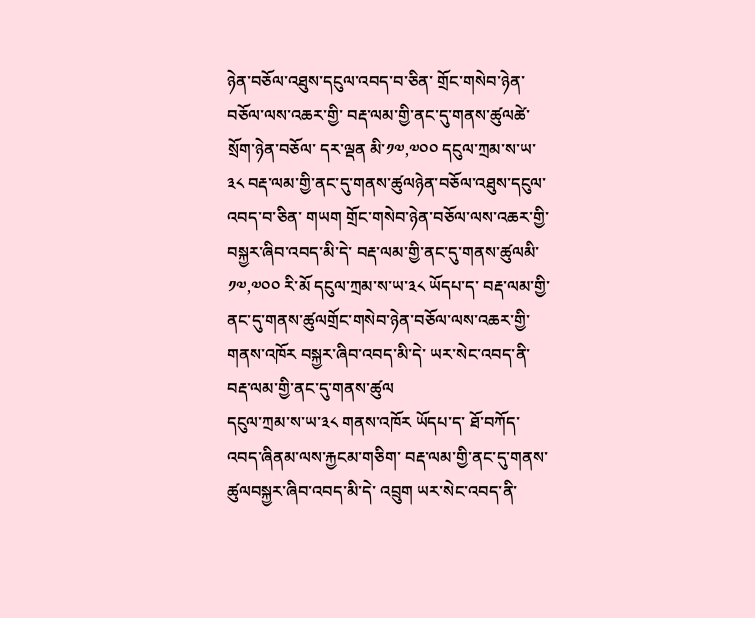ཉེན་བཅོལ་འཐུས་དངུལ་འབད་བ་ཅིན་ གྲོང་གསེབ་ཉེན་བཅོལ་ལས་འཆར་གྱི་ བརྡ་ལམ་གྱི་ནང་དུ་གནས་ཚུལཚེ་སྲོག་ཉེན་བཅོལ་ དར་ལྡན མི་༡༧,༧༠༠ དངུལ་ཀྲམ་ས་ཡ་༣༨ བརྡ་ལམ་གྱི་ནང་དུ་གནས་ཚུལཉེན་བཅོལ་འཐུས་དངུལ་འབད་བ་ཅིན་ གཡག གྲོང་གསེབ་ཉེན་བཅོལ་ལས་འཆར་གྱི་ བསྐྱར་ཞིབ་འབད་མི་དེ་ བརྡ་ལམ་གྱི་ནང་དུ་གནས་ཚུལམི་༡༧,༧༠༠ རི་མོ དངུལ་ཀྲམ་ས་ཡ་༣༨ ཡོདཔ་ད་ བརྡ་ལམ་གྱི་ནང་དུ་གནས་ཚུལགྲོང་གསེབ་ཉེན་བཅོལ་ལས་འཆར་གྱི་ གནས་འཁོར བསྐྱར་ཞིབ་འབད་མི་དེ་ ཡར་སེང་འབད་ནི་ བརྡ་ལམ་གྱི་ནང་དུ་གནས་ཚུལ
དངུལ་ཀྲམ་ས་ཡ་༣༨ གནས་འཁོར ཡོདཔ་ད་ ཐོ་བཀོད་འབད་ཞིནམ་ལས་རྐྱངམ་གཅིག་ བརྡ་ལམ་གྱི་ནང་དུ་གནས་ཚུལབསྐྱར་ཞིབ་འབད་མི་དེ་ འབྲུག ཡར་སེང་འབད་ནི་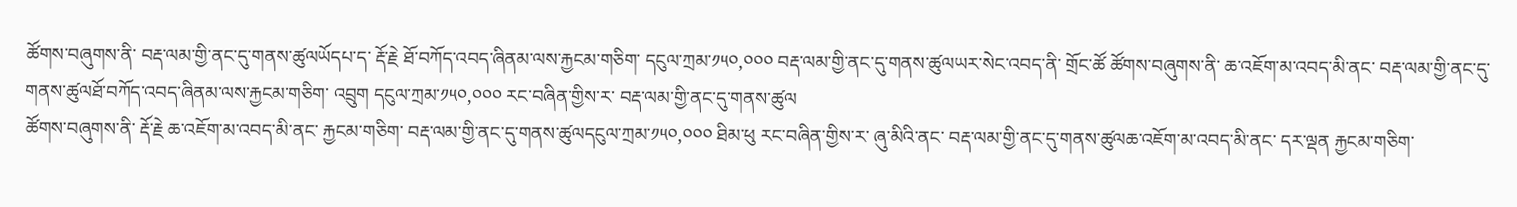ཚོགས་བཞུགས་ནི་ བརྡ་ལམ་གྱི་ནང་དུ་གནས་ཚུལཡོདཔ་ད་ རྡོ་རྗེ ཐོ་བཀོད་འབད་ཞིནམ་ལས་རྐྱངམ་གཅིག་ དངུལ་ཀྲམ་༡༥༠,༠༠༠ བརྡ་ལམ་གྱི་ནང་དུ་གནས་ཚུལཡར་སེང་འབད་ནི་ གྲོང་ཚོ ཚོགས་བཞུགས་ནི་ ཆ་འཇོག་མ་འབད་མི་ནང་ བརྡ་ལམ་གྱི་ནང་དུ་གནས་ཚུལཐོ་བཀོད་འབད་ཞིནམ་ལས་རྐྱངམ་གཅིག་ འབྲུག དངུལ་ཀྲམ་༡༥༠,༠༠༠ རང་བཞིན་གྱིས་ར་ བརྡ་ལམ་གྱི་ནང་དུ་གནས་ཚུལ
ཚོགས་བཞུགས་ནི་ རྡོ་རྗེ ཆ་འཇོག་མ་འབད་མི་ནང་ རྐྱངམ་གཅིག་ བརྡ་ལམ་གྱི་ནང་དུ་གནས་ཚུལདངུལ་ཀྲམ་༡༥༠,༠༠༠ ཐིམ་ཕུ རང་བཞིན་གྱིས་ར་ ཞུ་མིའི་ནང་ བརྡ་ལམ་གྱི་ནང་དུ་གནས་ཚུལཆ་འཇོག་མ་འབད་མི་ནང་ དར་ལྡན རྐྱངམ་གཅིག་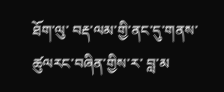ཐོག་ལུ་ བརྡ་ལམ་གྱི་ནང་དུ་གནས་ཚུལརང་བཞིན་གྱིས་ར་ བླ་མ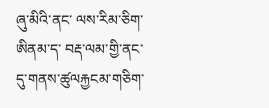ཞུ་མིའི་ནང་ ལས་རིམ་ཅིག་ཨིནམ་ད་ བརྡ་ལམ་གྱི་ནང་དུ་གནས་ཚུལརྐྱངམ་གཅིག་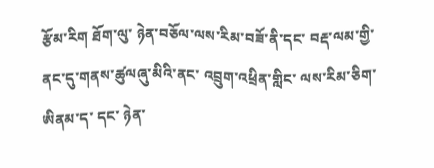རྩོམ་རིག ཐོག་ལུ་ ཉེན་བཅོལ་ལས་རིམ་བཟོ་ནི་དང་ བརྡ་ལམ་གྱི་ནང་དུ་གནས་ཚུལཞུ་མིའི་ནང་ འབྲུག་འཕྲིན་གླིང་ ལས་རིམ་ཅིག་ཨིནམ་ད་ དང་ ཉེན་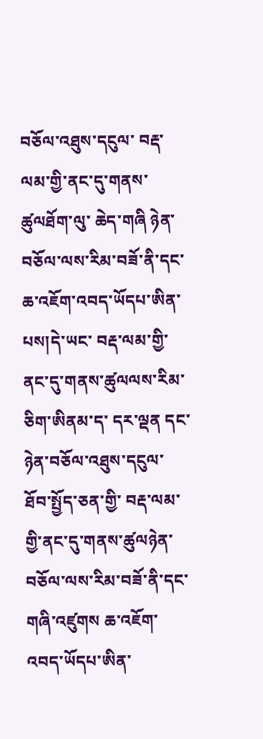བཅོལ་འཐུས་དངུལ་ བརྡ་ལམ་གྱི་ནང་དུ་གནས་ཚུལཐོག་ལུ་ ཆེད་གཞི ཉེན་བཅོལ་ལས་རིམ་བཟོ་ནི་དང་ ཆ་འཇོག་འབད་ཡོདཔ་ཨིན་པས།དེ་ཡང་ བརྡ་ལམ་གྱི་ནང་དུ་གནས་ཚུལལས་རིམ་ཅིག་ཨིནམ་ད་ དར་ལྡན དང་ ཉེན་བཅོལ་འཐུས་དངུལ་ ཐོབ་སྤྱོད་ཅན་གྱི་ བརྡ་ལམ་གྱི་ནང་དུ་གནས་ཚུལཉེན་བཅོལ་ལས་རིམ་བཟོ་ནི་དང་ གཞི་འཛུགས ཆ་འཇོག་འབད་ཡོདཔ་ཨིན་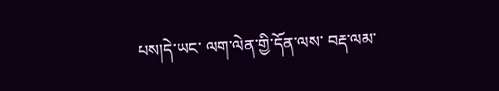པས།དེ་ཡང་ ལག་ལེན་གྱི་དོན་ལས་ བརྡ་ལམ་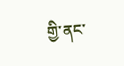གྱི་ནང་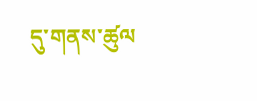དུ་གནས་ཚུལ